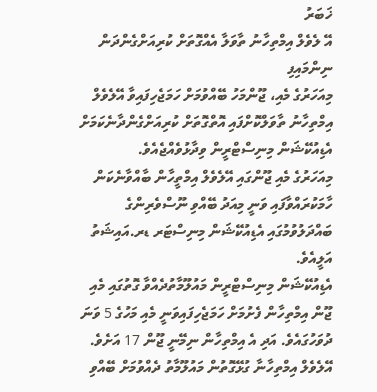ޚަބަރު
އޭ ލެވެލް އިމްތިހާނު ތާވަލާ އެއްގޮތަށް ކުރިއަށްގެންދަން ނިންމައިފި
މިއަހަރުގެ މެއި، ޖޫންމަހު ބޭއްވުމަށް ހަމަޖެހިފައިވާ އޭލެވެލް އިމްތިހާނު ތާވަލްކޮށްފައި އޮތްގޮތަށް ކުރިއަށްގެންދާނެކަމަށް އެޑިއުކޭޝަން މިނިސްޓްރީން ވިދާޅުވެއްޖެއެވެ.
މިއަހަރުގެ މެއި ޖޫންގައި އޭލެވެލް އިމްތީހާން ބާއްވާނެކަން ހާމަކުރައްވާފައި ވަނީ މިއަދު ބޭއްވި ނޫސްވެރިންގެ ބައްދަލުވުމުގައި އެޑިއުކޭޝަން މިނިސްޓަރ ޑރ.އައިޝަތު އަލީއެވެ.
އެޑިއުކޭޝަން މިނިސްޓްރީން މައުލޫމާތުދެއްވާ ގޮތުގައި މެއި ޖޫން އިމްތިހާން ފެށުމަށް ހަމަޖެހިފައިވަނީ މެއި މަހުގެ 5 ވަނަ ދުވަހުގައެވެ. އަދި އެ އިމްތިހާން ނިމޭނީ ޖޫން 17 އަށެވެ.
އޭލެވެލް އިމްތިހާނާ ގުޅޭގޮތުން މައުލޫމާތު ދެއްވުމަށް ބޭއްވި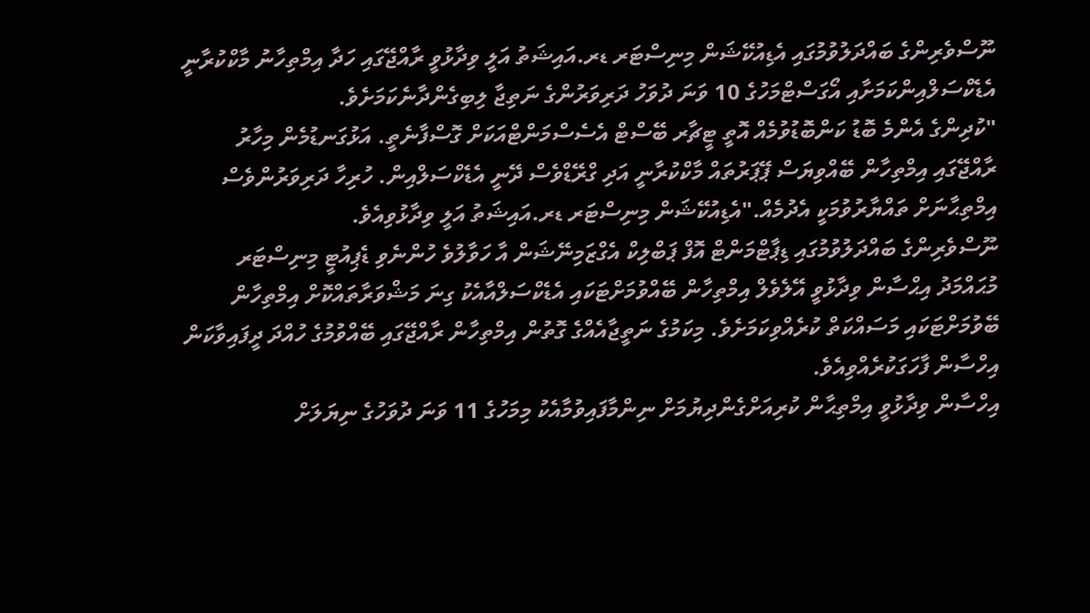ނޫސްވެރިންގެ ބައްދަލުވުމުގައި އެޑިއުކޭޝަން މިނިސްޓަރ ޑރ.އައިޝަތު އަލީ ވިދާޅުވީ ރާއްޖޭގައި ހަދާ އިމްތިހާނު މާކްކުރާނީ އެޑެކްސަލްއިންކަމަށާއި އޯގަސްޓްމަހުގެ 10 ވަނަ ދުވަހު ދަރިވަރުންގެ ނަތިޖާ ލިބިގެންދާނެކަމަށެވެ.
"ކުދިންގެ އެންމެ ބޮޑު ކަންބޮޑުވުމެއް އޮތީ ޓީޗާރ ބޭސްޓް އެސެސްމަންޓްއަކަށް ގޮސްފާނެތީ. އަޅުގަނޑުމެން މިހާރު ރާއްޖޭގައި އިމްތިހާން ބޭއްވިޔަސް ޕޭޕަރުތައް މާކްކުރާނީ އަދި ގްރޭޑްވެސް ދޭނީ އެޑެކްސަލްއިން. ހުރިހާ ދަރިވަރުންވެސް އިމްތިޙާނަށް ތައްޔާރުވުމަކީ އެދުމެއް."އެޑިއުކޭޝަން މިނިސްޓަރ ޑރ.އައިޝަތު އަލީ ވިދާޅުވިއެވެ.
ނޫސްވެރިންގެ ބައްދަލުވުމުގައި ޑިޕާޓްމަންޓް އޮފް ޕަބްލިކް އެގްޒަމިނޭޝަން އާ ހަވާލުވެ ހުންނެވި ޑެޕިއުޓީ މިނިސްޓަރ މުޙައްމަދު އިޙްސާން ވިދާޅުވީ އޭލެވެލް އިމްތިހާން ބޭއްވުމަށްޓަކައި އެޑެކްސަލްއާއެކު ގިނަ މަޝްވަރާތައްކޮށް އިމްތިހާން ބޭވުމަށްޓަކައި މަސައްކަތް ކުރެއްވިކަމަށެވެ. މިކަމުގެ ނަތީޖާއެއްގެ ގޮތުން އިމްތިހާން ރާއްޖޭގައި ބޭއްވުމުގެ ހުއްދަ ދީފައިވާކަން އިހްސާން ފާހަގަކުރެއްވިއެވެ.
އިހްސާން ވިދާޅުވީ އިމްތިޙާން ކުރިއަށްގެންދިޔުމަށް ނިންމާފައިވުމާއެކު މިމަހުގެ 11 ވަނަ ދުވަހުގެ ނިޔަލަށް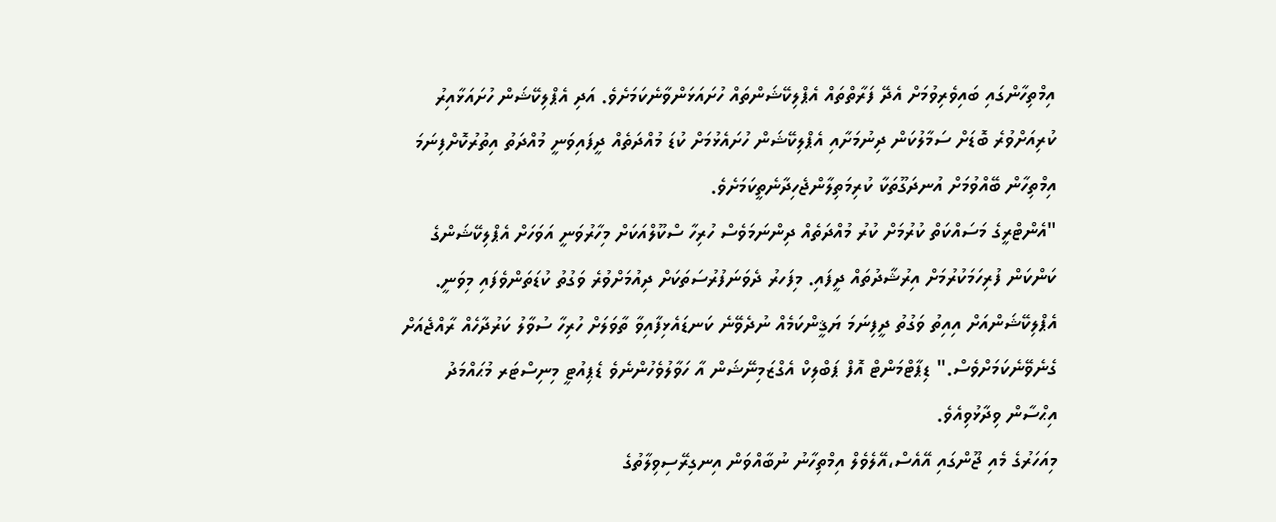އިމްތިހާންގައި ބައިވެރިވުމަށް އެދޭ ފަރާތްތައް އެޕްލިކޭޝަންތައް ހުށައަޅަންވާނެކަމަށެވެ. އަދި އެޕްލިކޭޝަން ހުށައަޅާއިރު ކުރިއަށްވުރެ ބޮޑަށް ސަމާލުކަން ދިނުމަށާއި އެޕްލިކޭޝަން ހުށައެޅުމަށް ކުޑަ މުއްދަތެއް ދީފައިވަނީ މުއްދަތު އިތުރުކޮށްފިނަމަ އިމްތިހާން ބޭއްވުމަށް އުނދަގޫތަކާ ކުރިމަތިލާންޖެހިދާނެތީކަމަށެވެ.
"އެންޓްރީގެ މަސައްކަތް ކުރުމަށް ކުރު މުއްދަތެއް ދިންނަމަވެސް ހުރިހާ ސްކޫލްއަކަށް މިހާރުވަނީ އަވަހަށް އެޕްލިކޭޝަންގެ ކަންކަން ފުރިހަމަކުރުމަށް އިރުޝާދުތައް ދީފައި. މިފަހރު ދެވަނަފުރުސަތަކަށް ދިއުމަށްވުރެ ވަގުތު ކުޑަތަންވެފައި މިވަނީ. އެޕްލިކޭޝަންއަށް އިއިތު ވަގުތު ދީފިނަމަ ޔަޤީންކަމެއް ނުދެވޭނެ ކަނޑައެޅިފާއިވާ ތާވަލަށް ހުރިހާ ސުވާލު ކަރުދާހެއް ރާއްޖެއަށް ގެނެވޭނެކަމަށްވެސް." ޑިޕާޓްމަންޓް އޮފް ޕަބްލިކް އެގްޒަމިނޭޝަން އާ ހަވާލުވެހުންނެވެ ޑެޕިއުޓީ މިނިސްޓަރ މުޙައްމަދު އިޙްސާން ވިދާޅުވިއެވެ.
މިއަހަރުގެ މެއި ޖޫންގައި އޭއެސް،އޭލެވެލް އިމްތިހާނު ނުބާއްވަން އިނގިރޭސިވިލާތުގެ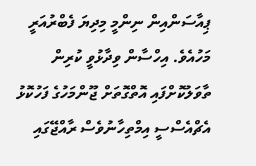ޕިއާސަންއިން ނިންމީ މިދިޔަ ފެބްރުއަރީ މަހުއެވެ. އިހްސާން ވިދާޅުވީ ކުރިން ތާވަލުކޮށްފައި އޮތްގޮތަށް ޖޫންމަހުގެ ފަހުކޮޅު އެޗްއެސްސީ އިމްތިހާނުވެސް ރާއްޖޭގައި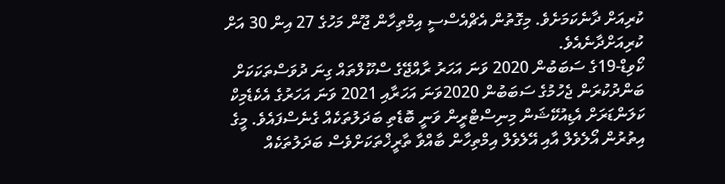ކުރިއަށް ދާނެކަމަށެވެ. މިގޮތުން އެޗްއެސްސީ އިމްތިހާން ޖޫން މަހުގެ 27 އިން 30 އަށް ކުރިއަށްދާނެއެވެ.
ކޯވިޑް-19ގެ ސަބަބުން 2020 ވަނަ އަހަރު ރާއްޖޭގެ ސްކޫލްތައް ގިނަ ދުވަސްތަކަކަށް ބަންދުކުރަން ޖެހުމުގެ ސަބަބުން 2020ވަނަ އަހަރާއި 2021 ވަނަ އަހަރުގެ އެކެޑެމިކް ކަލަންޑަރަށް އެޑިއުކޭޝަން މިނިސްޓްރީން ވަނީ ބޮޑެތި ބަދަލުތަކެއް ގެނެސްފައެވެ. މީގެ އިތުރުން އޯލެވެލް އާއި އޭލެވެލް އިމްތިހާން ބާއްވާ ތާރީޚްތަކަށްވެސް ބަދަލުތަކެއް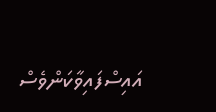އައިސްފައިވާކަންވެސް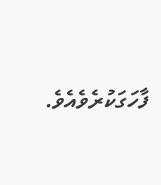ފާހަގަކުރެވެއެވެ.